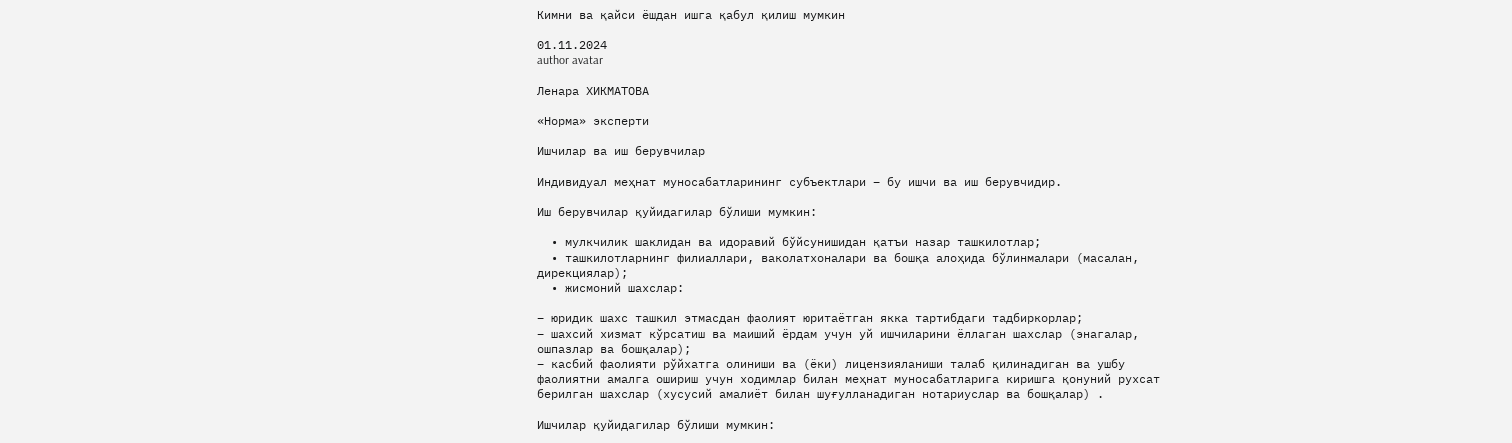Кимни ва қайси ёшдан ишга қабул қилиш мумкин

01.11.2024
author avatar

Ленара ХИКМАТОВА

«Норма» эксперти

Ишчилар ва иш берувчилар

Индивидуал меҳнат муносабатларининг субъектлари – бу ишчи ва иш берувчидир.

Иш берувчилар қуйидагилар бўлиши мумкин:

  • мулкчилик шаклидан ва идоравий бўйсунишидан қатъи назар ташкилотлар;
  • ташкилотларнинг филиаллари, ваколатхоналари ва бошқа алоҳида бўлинмалари (масалан, дирекциялар);
  • жисмоний шахслар:

– юридик шахс ташкил этмасдан фаолият юритаётган якка тартибдаги тадбиркорлар;
– шахсий хизмат кўрсатиш ва маиший ёрдам учун уй ишчиларини ёллаган шахслар (энагалар, ошпазлар ва бошқалар);
– касбий фаолияти рўйхатга олиниши ва (ёки) лицензияланиши талаб қилинадиган ва ушбу фаолиятни амалга ошириш учун ходимлар билан меҳнат муносабатларига киришга қонуний рухсат берилган шахслар (хусусий амалиёт билан шуғулланадиган нотариуслар ва бошқалар) .

Ишчилар қуйидагилар бўлиши мумкин: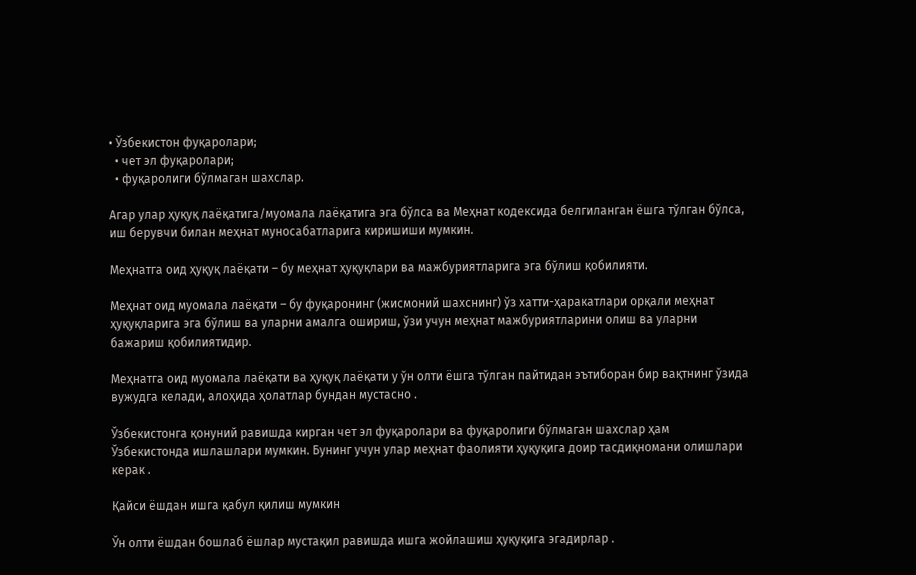• Ўзбекистон фуқаролари;
  • чет эл фуқаролари;
  • фуқаролиги бўлмаган шахслар.

Агар улар ҳуқуқ лаёқатига/муомала лаёқатига эга бўлса ва Меҳнат кодексида белгиланган ёшга тўлган бўлса, иш берувчи билан меҳнат муносабатларига киришиши мумкин.

Меҳнатга оид ҳуқуқ лаёқати – бу меҳнат ҳуқуқлари ва мажбуриятларига эга бўлиш қобилияти.

Меҳнат оид муомала лаёқати – бу фуқаронинг (жисмоний шахснинг) ўз хатти-ҳаракатлари орқали меҳнат ҳуқуқларига эга бўлиш ва уларни амалга ошириш, ўзи учун меҳнат мажбуриятларини олиш ва уларни бажариш қобилиятидир.

Меҳнатга оид муомала лаёқати ва ҳуқуқ лаёқати у ўн олти ёшга тўлган пайтидан эътиборан бир вақтнинг ўзида вужудга келади, алоҳида ҳолатлар бундан мустасно .

Ўзбекистонга қонуний равишда кирган чет эл фуқаролари ва фуқаролиги бўлмаган шахслар ҳам Ўзбекистонда ишлашлари мумкин. Бунинг учун улар меҳнат фаолияти ҳуқуқига доир тасдиқномани олишлари керак .

Қайси ёшдан ишга қабул қилиш мумкин

Ўн олти ёшдан бошлаб ёшлар мустақил равишда ишга жойлашиш ҳуқуқига эгадирлар .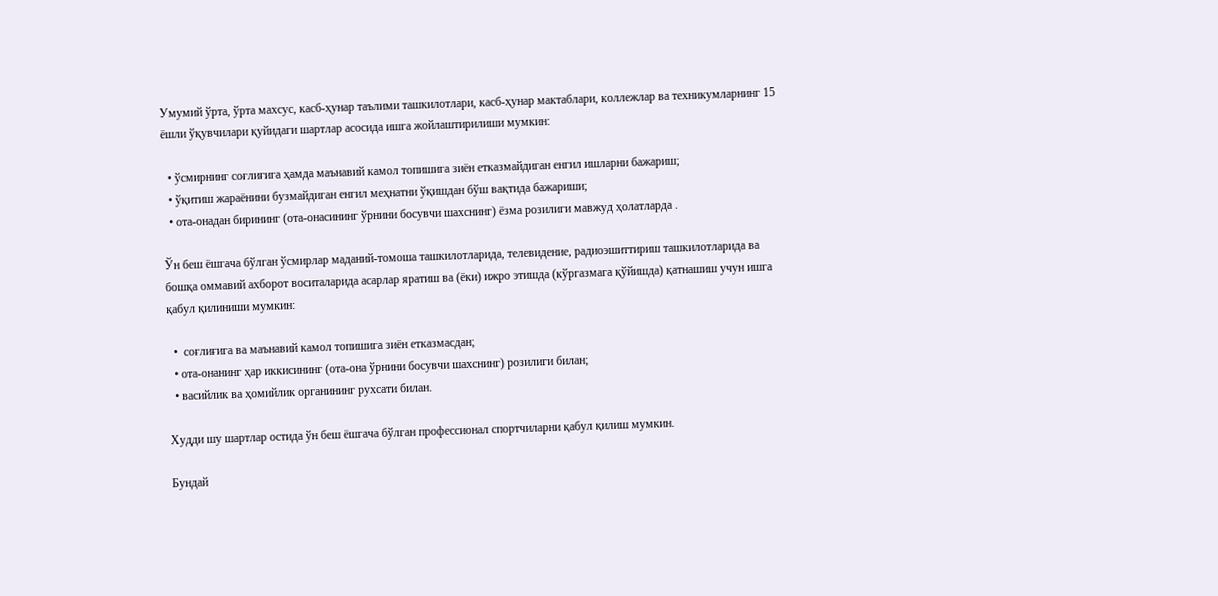Умумий ўрта, ўрта махсус, касб-ҳунар таълими ташкилотлари, касб-ҳунар мактаблари, коллежлар ва техникумларнинг 15 ёшли ўқувчилари қуйидаги шартлар асосида ишга жойлаштирилиши мумкин:

  • ўсмирнинг соғлиғига ҳамда маънавий камол топишига зиён етказмайдиган енгил ишларни бажариш;
  • ўқитиш жараёнини бузмайдиган енгил меҳнатни ўқишдан бўш вақтида бажариши;
  • ота-онадан бирининг (ота-онасининг ўрнини босувчи шахснинг) ёзма розилиги мавжуд ҳолатларда .

Ўн беш ёшгача бўлган ўсмирлар маданий-томоша ташкилотларида, телевидение, радиоэшиттириш ташкилотларида ва бошқа оммавий ахборот воситаларида асарлар яратиш ва (ёки) ижро этишда (кўргазмага қўйишда) қатнашиш учун ишга қабул қилиниши мумкин:

  •  соғлиғига ва маънавий камол топишига зиён етказмасдан;
  • ота-онанинг ҳар иккисининг (ота-она ўрнини босувчи шахснинг) розилиги билан;
  • васийлик ва ҳомийлик органининг рухсати билан.

Худди шу шартлар остида ўн беш ёшгача бўлган профессионал спортчиларни қабул қилиш мумкин.

Бундай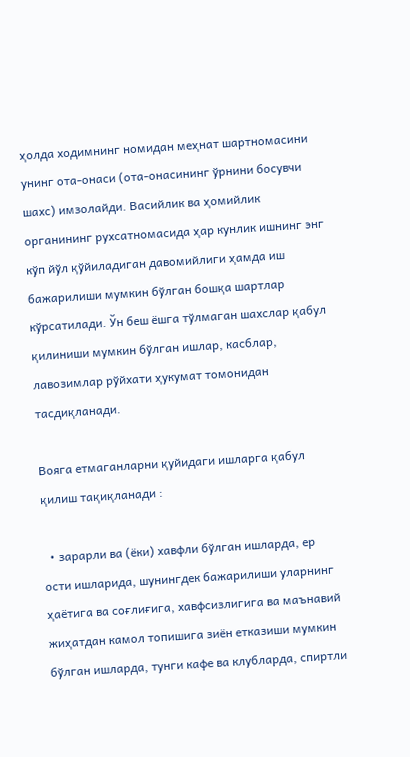ҳолда ходимнинг номидан меҳнат шартномасини унинг ота-онаси (ота-онасининг ўрнини босувчи шахс) имзолайди. Васийлик ва ҳомийлик органининг рухсатномасида ҳар кунлик ишнинг энг кўп йўл қўйиладиган давомийлиги ҳамда иш бажарилиши мумкин бўлган бошқа шартлар кўрсатилади. Ўн беш ёшга тўлмаган шахслар қабул қилиниши мумкин бўлган ишлар, касблар, лавозимлар рўйхати ҳукумат томонидан тасдиқланади.

Вояга етмаганларни қуйидаги ишларга қабул қилиш тақиқланади :

  • зарарли ва (ёки) хавфли бўлган ишларда, ер ости ишларида, шунингдек бажарилиши уларнинг ҳаётига ва соғлиғига, хавфсизлигига ва маънавий жиҳатдан камол топишига зиён етказиши мумкин бўлган ишларда, тунги кафе ва клубларда, спиртли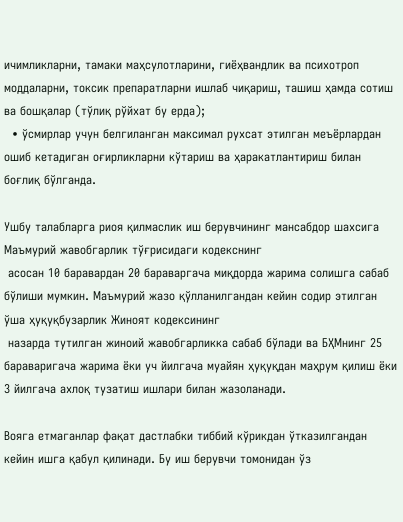ичимликларни, тамаки маҳсулотларини, гиёҳвандлик ва психотроп моддаларни, токсик препаратларни ишлаб чиқариш, ташиш ҳамда сотиш ва бошқалар (тўлиқ рўйхат бу ерда);
  • ўсмирлар учун белгиланган максимал рухсат этилган меъёрлардан ошиб кетадиган оғирликларни кўтариш ва ҳаракатлантириш билан боғлиқ бўлганда.

Ушбу талабларга риоя қилмаслик иш берувчининг мансабдор шахсига Маъмурий жавобгарлик тўғрисидаги кодекснинг
 асосан 10 баравардан 20 бараваргача миқдорда жарима солишга сабаб бўлиши мумкин. Маъмурий жазо қўлланилгандан кейин содир этилган ўша ҳуқуқбузарлик Жиноят кодексининг
 назарда тутилган жиноий жавобгарликка сабаб бўлади ва БҲМнинг 25 бараваригача жарима ёки уч йилгача муайян ҳуқуқдан маҳрум қилиш ёки 3 йилгача ахлоқ тузатиш ишлари билан жазоланади.

Вояга етмаганлар фақат дастлабки тиббий кўрикдан ўтказилгандан кейин ишга қабул қилинади. Бу иш берувчи томонидан ўз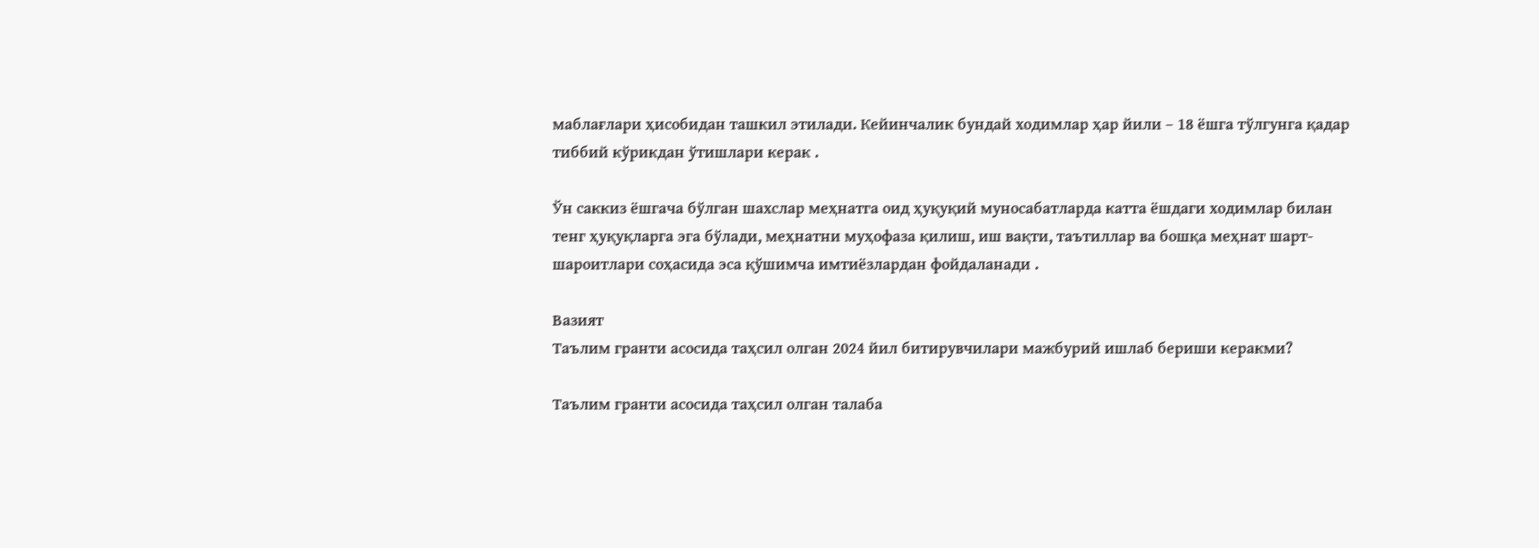маблағлари ҳисобидан ташкил этилади. Кейинчалик бундай ходимлар ҳар йили – 18 ёшга тўлгунга қадар тиббий кўрикдан ўтишлари керак .

Ўн саккиз ёшгача бўлган шахслар меҳнатга оид ҳуқуқий муносабатларда катта ёшдаги ходимлар билан тенг ҳуқуқларга эга бўлади, меҳнатни муҳофаза қилиш, иш вақти, таътиллар ва бошқа меҳнат шарт-шароитлари соҳасида эса қўшимча имтиёзлардан фойдаланади .

Вазият
Таълим гранти асосида таҳсил олган 2024 йил битирувчилари мажбурий ишлаб бериши керакми?

Таълим гранти асосида таҳсил олган талаба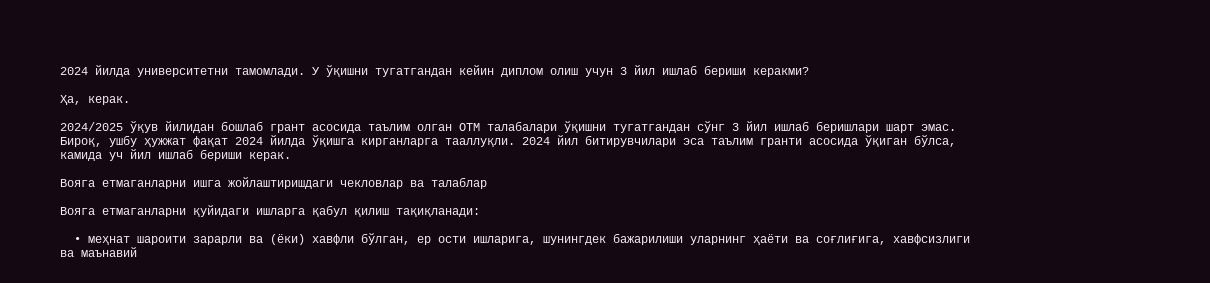2024 йилда университетни тамомлади. У ўқишни тугатгандан кейин диплом олиш учун 3 йил ишлаб бериши керакми?

Ҳа, керак.

2024/2025 ўқув йилидан бошлаб грант асосида таълим олган ОТМ талабалари ўқишни тугатгандан сўнг 3 йил ишлаб беришлари шарт эмас. Бироқ, ушбу ҳужжат фақат 2024 йилда ўқишга кирганларга тааллуқли. 2024 йил битирувчилари эса таълим гранти асосида ўқиган бўлса, камида уч йил ишлаб бериши керак.

Вояга етмаганларни ишга жойлаштиришдаги чекловлар ва талаблар

Вояга етмаганларни қуйидаги ишларга қабул қилиш тақиқланади:

  • меҳнат шароити зарарли ва (ёки) хавфли бўлган, ер ости ишларига, шунингдек бажарилиши уларнинг ҳаёти ва соғлиғига, хавфсизлиги ва маънавий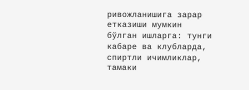ривожланишига зарар етказиши мумкин бўлган ишларга: тунги кабаре ва клубларда, спиртли ичимликлар, тамаки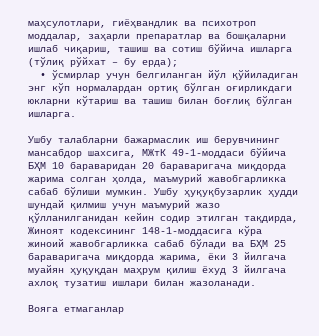маҳсулотлари, гиёҳвандлик ва психотроп моддалар, заҳарли препаратлар ва бошқаларни ишлаб чиқариш, ташиш ва сотиш бўйича ишларга (тўлиқ рўйхат – бу ерда);
  • ўсмирлар учун белгиланган йўл қўйиладиган энг кўп нормалардан ортиқ бўлган оғирликдаги юкларни кўтариш ва ташиш билан боғлиқ бўлган ишларга.

Ушбу талабларни бажармаслик иш берувчининг мансабдор шахсига, МЖтК 49-1-моддаси бўйича БҲМ 10 бараваридан 20 бараваригача миқдорда жарима солган ҳолда, маъмурий жавобгарликка сабаб бўлиши мумкин. Ушбу ҳуқуқбузарлик ҳудди шундай қилмиш учун маъмурий жазо қўлланилганидан кейин содир этилган тақдирда, Жиноят кодексининг 148-1-моддасига кўра жиноий жавобгарликка сабаб бўлади ва БҲМ 25 бараваригача миқдорда жарима, ёки 3 йилгача муайян ҳуқуқдан маҳрум қилиш ёхуд 3 йилгача ахлоқ тузатиш ишлари билан жазоланади.

Вояга етмаганлар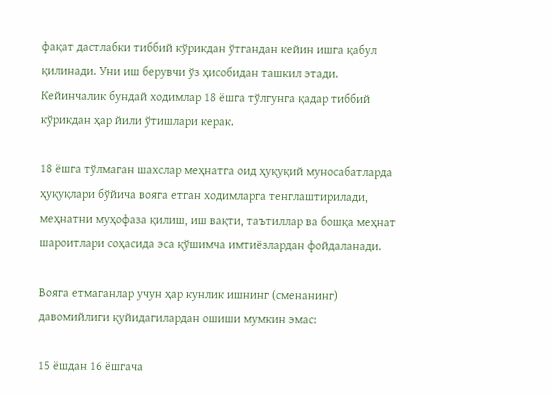фақат дастлабки тиббий кўрикдан ўтгандан кейин ишга қабул қилинади. Уни иш берувчи ўз ҳисобидан ташкил этади. Кейинчалик бундай ходимлар 18 ёшга тўлгунга қадар тиббий кўрикдан ҳар йили ўтишлари керак.

18 ёшга тўлмаган шахслар меҳнатга оид ҳуқуқий муносабатларда ҳуқуқлари бўйича вояга етган ходимларга тенглаштирилади, меҳнатни муҳофаза қилиш, иш вақти, таътиллар ва бошқа меҳнат шароитлари соҳасида эса қўшимча имтиёзлардан фойдаланади.

Вояга етмаганлар учун ҳар кунлик ишнинг (сменанинг) давомийлиги қуйидагилардан ошиши мумкин эмас:

15 ёшдан 16 ёшгача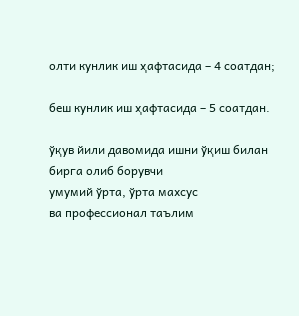олти кунлик иш ҳафтасида – 4 соатдан;

беш кунлик иш ҳафтасида – 5 соатдан.

ўқув йили давомида ишни ўқиш билан бирга олиб борувчи
умумий ўрта, ўрта махсус
ва профессионал таълим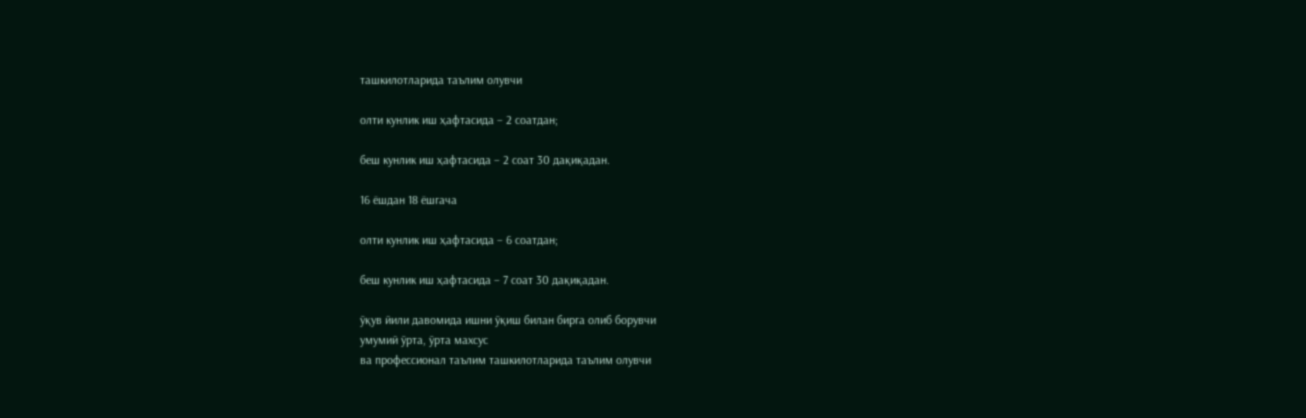ташкилотларида таълим олувчи

олти кунлик иш ҳафтасида – 2 соатдан;

беш кунлик иш ҳафтасида – 2 соат 30 дақиқадан.

16 ёшдан 18 ёшгача

олти кунлик иш ҳафтасида – 6 соатдан;

беш кунлик иш ҳафтасида – 7 соат 30 дақиқадан.

ўқув йили давомида ишни ўқиш билан бирга олиб борувчи
умумий ўрта, ўрта махсус
ва профессионал таълим ташкилотларида таълим олувчи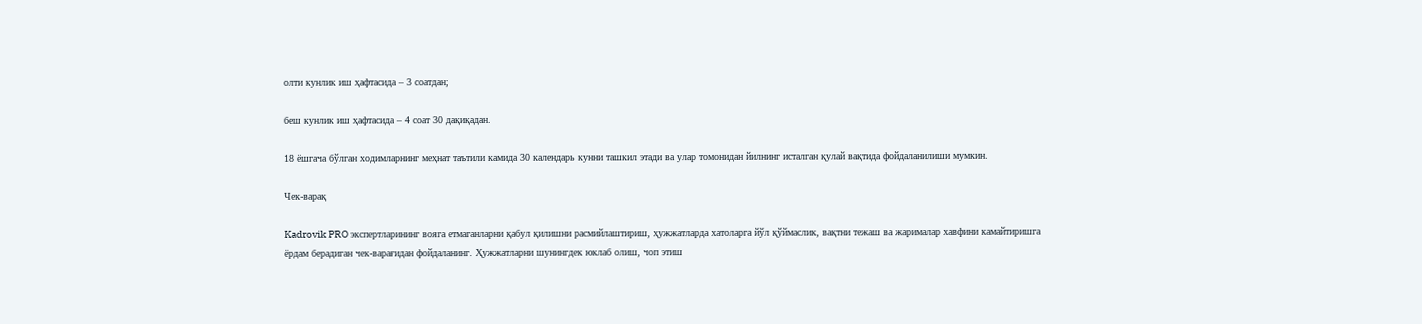олти кунлик иш ҳафтасида – 3 соатдан;

беш кунлик иш ҳафтасида – 4 соат 30 дақиқадан.

18 ёшгача бўлган ходимларнинг меҳнат таътили камида 30 календарь кунни ташкил этади ва улар томонидан йилнинг исталган қулай вақтида фойдаланилиши мумкин.

Чек-варақ

Kadrovik PRO экспертларининг вояга етмаганларни қабул қилишни расмийлаштириш, ҳужжатларда хатоларга йўл қўймаслик, вақтни тежаш ва жарималар хавфини камайтиришга ёрдам берадиган чек-варағидан фойдаланинг. Ҳужжатларни шунингдек юклаб олиш, чоп этиш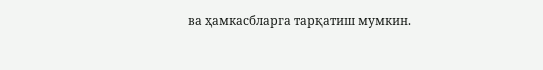ва ҳамкасбларга тарқатиш мумкин.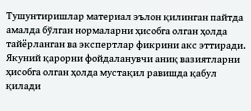Тушунтиришлар материал эълон қилинган пайтда амалда бўлган нормаларни ҳисобга олган ҳолда тайёрланган ва экспертлар фикрини акс эттиради. Якуний қарорни фойдаланувчи аниқ вазиятларни ҳисобга олган ҳолда мустақил равишда қабул қилади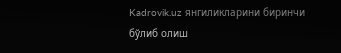Kadrovik.uz янгиликларини биринчи бўлиб олиш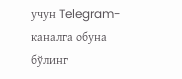учун Telegram-каналга обуна бўлинг